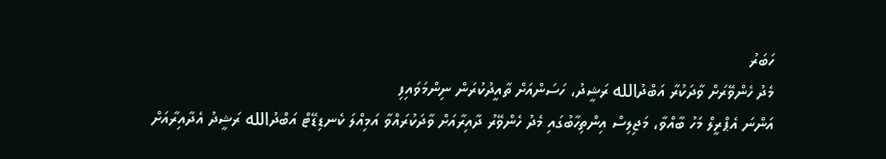ހަބަރު
މެދު ހެންވޭރަށް ވާދަކުރާ އަބްދުالله ރަޝީދު، ހަސަންއަށް ތާއީދުކުރަން ނިންމަވައިފި
އަންނަ އެޕްރީލް މަހު ބާއްވާ، މަޖިލިސް އިންތިހާބުގައި މެދު ހެންވޭރު ދާއިރާއަށް ވާދަކުރައްވާ އަމިއްލަ ކެނޑިޑޭޓް އަބްދުالله ރަޝީދު އެދާއިރާއަށް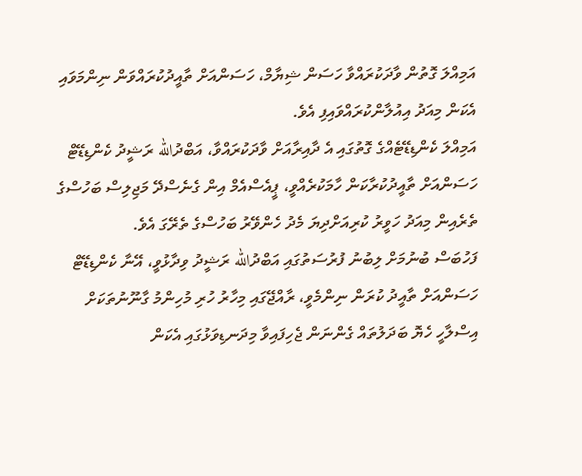އަމިއްލަ ގޮތުން ވާދަކުރައްވާ ހަސަން ޝިޔާމް، ހަސަންއަށް ތާއީދުކުރައްވަން ނިންމަވައި އެކަން މިއަދު އިއުލާންކުރައްވައިފި އެވެ.
އަމިއްލަ ކެންޑިޑޭޓެއްގެ ގޮތުގައި އެ ދާއިރާއަށް ވާދަކުރައްވާ، އަބްދުالله ރަޝީދު ކެންޑިޑޭޓް ހަސަންއަށް ތާއީދުކުރާކަން ހާމަކުރެއްވީ، ޕީއެސްއެމް އިން ގެނެސްދޭ މަޖިލިސް ބަހުސްގެ ތެރެއިން މިއަދު ހަވީރު ކުރިއަށްދިޔަ މެދު ހެންވޭރު ބަހުސްގެ ތެރޭގަ އެވެ.
ފަހުބަސް ބުނުމަށް ލިބުނު ފުރުސަތުގައި އަބްދުالله ރަޝީދު ވިދާޅުވީ، އޭނާ ކެންޑިޑޭޓް ހަސަންއަށް ތާއީދު ކުރަން ނިންމެވީ، ރާއްޖޭގައި މިހާރު ހުރި މުހިންމު ގާނޫނުތަކަށް އިސްލާހީ ހެޔޮ ބަދަލުތައް ގެންނަން ޖެހިފައިވާ މިދަނޑިވަޅުގައި އެކަން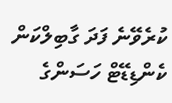ކުރެވޭނެ ފަދަ ގާބިލްކަން ކެންޑިޑޭޓް ހަސަންގެ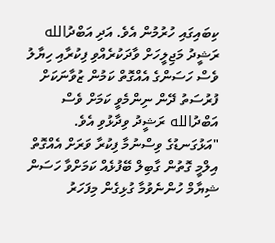ކިބައިގައި ހުރުމުން އެވެ. އަދި އަބްދުالله ރަޝީދު މަޖިލީހަށް ވާދަކުރެއްވި ފިކުރާއި ހިޔާލު ވެސް ހަސަންގެ އެއްގޮތް ކަމުން ޒުވާނަކަށް ފުރުސަތު ދޭން ނިންމެވީ ކަމަށް ވެސް އަބްދުالله ރަޝީދު ވިދާޅުވި އެވެ.
"އަޅުގަނޑުގެ ވިސްނުމާ ފިކުރާ ވަރަށް އެއްގޮތް އިލްމީ ގޮތުން ގާބިލް ބޭފުޅެއް ކަމަށްވާ ހަސަން ޝިޔާމް ހުންނެވުމާ ގުޅިގެން މިފަހަރު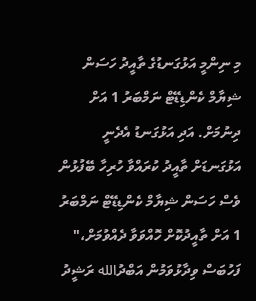މި ނިންމީ އަޅުގަނޑުގެ ތާއީދު ހަސަން ޝިޔާމް ކެންޑިޑޭޓް ނަމްބަރު 1 އަށް ދިނުމަށް. އަދި އަޅުގަނޑު އެދެނީ އަޅުގަނޑަށް ތާއީދު ކުރައްވާ ހުރިހާ ބޭފުޅުން ވެސް ހަސަން ޝިޔާމް ކެންޑިޑޭޓް ނަމްބަރު 1 އަށް ތާއީދުކޮށް ހޮއްވަވާ ދެއްވުމަށް،" ފަހުބަސް ވިދާޅުވަމުން އަބްދުالله ރަޝީދު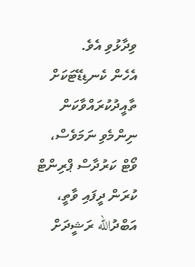ވިދާޅުވި އެވެ.
އެހެން ކެނޑިޑޭޓަކަށް ތާއީދުކުރައްވާކަން ނިންމެވި ނަމަވެސް، ވޯޓް ކަރުދާސް ޕްރިންޓް ކުރަން ދީފައި ވާތީ، އަބްދުالله ރަޝީދަށް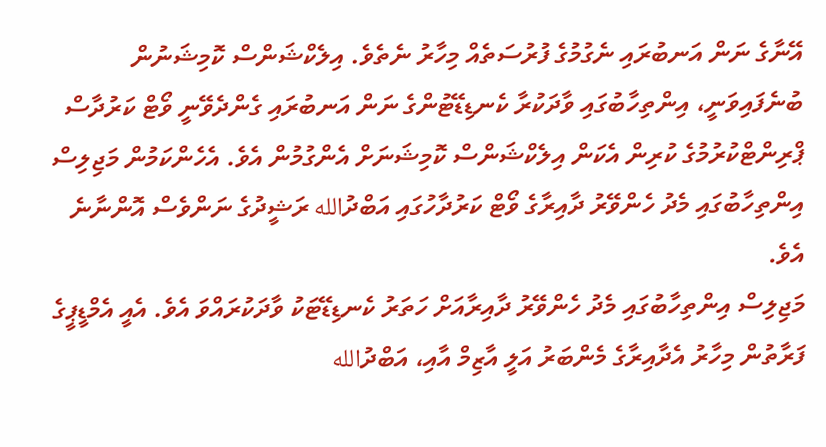އޭނާގެ ނަން އަނބުރައި ނެގުމުގެ ފުރުސަތެއް މިހާރު ނެތެވެ. އިލެކްޝަންސް ކޮމިޝަނުން ބުނެފައިވަނީ، އިންތިހާބުގައި ވާދަކުރާ ކެނޑިޑޭޓުންގެ ނަން އަނބުރައި ގެންދެވޭނީ ވޯޓް ކަރުދާސް ޕްރިންޓްކުރުމުގެ ކުރިން އެކަން އިލެކްޝަންސް ކޮމިޝަނަށް އެންގުމުން އެވެ. އެހެންކަމުން މަޖިލިސް އިންތިހާބުގައި މެދު ހެންވޭރު ދާއިރާގެ ވޯޓް ކަރުދާހުގައި އަބްދުالله ރަޝީދުގެ ނަންވެސް އޮންނާނެ އެވެ.
މަޖިލިސް އިންތިހާބުގައި މެދު ހެންވޭރު ދާއިރާއަށް ހަތަރު ކެނޑިޑޭޓަކު ވާދަކުރައްވަ އެވެ. އެއީ އެމްޑީޕީގެ ފަރާތުން މިހާރު އެދާއިރާގެ މެންބަރު އަލީ އާޒިމް އާއި، އަބްދުالله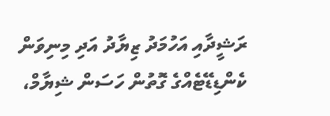ރަޝީދާއި އަހުމަދު ޒިޔާދު އަދި މިނިވަން ކެންޑިޑޭޓެއްގެ ގޮތުން ހަސަން ޝިޔާމް،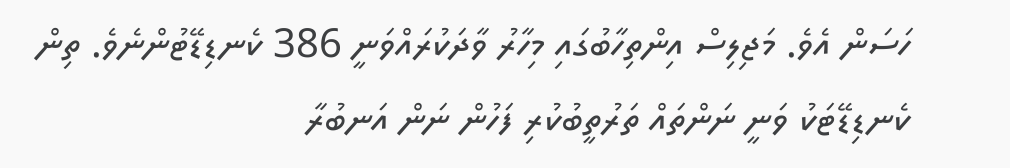ހަސަން އެވެ. މަޖިލިސް އިންތިހާބުގައި މިހާރު ވާދަކުރައްވަނީ 386 ކެނޑިޑޭޓުންނެވެ. ތިން ކެނޑިޑޭޓަކު ވަނީ ނަންތައް ތަރުތީބުކުރި ފަހުން ނަން އަނބުރާ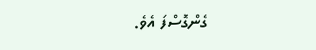ގެންގޮސްފަ އެވެ.